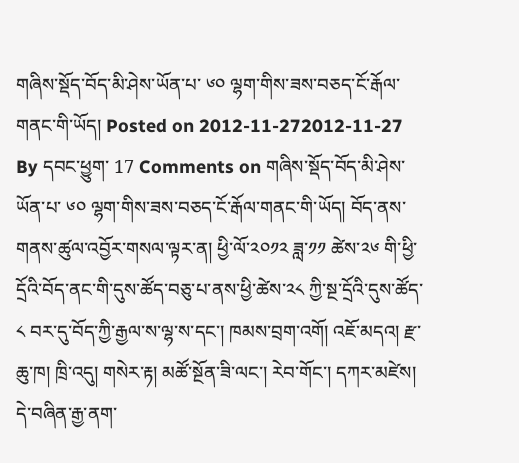གཞིས་སྡོད་བོད་མི་ཤེས་ཡོན་པ་ ༦༠ ལྷག་གིས་ཟས་བཅད་ངོ་རྒོལ་གནང་གི་ཡོད། Posted on 2012-11-272012-11-27 By དབང་ཕྱུག་ 17 Comments on གཞིས་སྡོད་བོད་མི་ཤེས་ཡོན་པ་ ༦༠ ལྷག་གིས་ཟས་བཅད་ངོ་རྒོལ་གནང་གི་ཡོད། བོད་ནས་གནས་ཚུལ་འབྱོར་གསལ་ལྟར་ན། ཕྱི་ལོ་༢༠༡༢ ཟླ་༡༡ ཚེས་༢༦ གི་ཕྱི་དྲོའི་བོད་ནང་གི་དུས་ཚོད་བཅུ་པ་ནས་ཕྱི་ཚེས་༢༨ ཀྱི་སྔ་དྲོའི་དུས་ཚོད་༨ བར་དུ་བོད་ཀྱི་རྒྱལ་ས་ལྷ་ས་དང་། ཁམས་བྲག་འགོ། འཇོ་མདའ། རྫ་ཆུ་ཁ། ཁྲི་འདུ། གསེར་རྟ། མཚོ་སྔོན་ཟི་ལང་། རེབ་གོང་། དཀར་མཛེས། དེ་བཞིན་རྒྱ་ནག་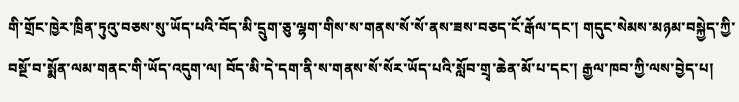གི་གྲོང་ཁྱེར་ཁྲིན་ཏུའུ་བཅས་སུ་ཡོད་པའི་བོད་མི་དྲུག་ཅུ་ལྷག་གིས་ས་གནས་སོ་སོ་ནས་ཟས་བཅད་ངོ་རྒོལ་དང་། གདུང་སེམས་མཉམ་བསྐྱེད་ཀྱི་བསྔོ་བ་སྨོན་ལམ་གནང་གི་ཡོད་འདུག་ལ། བོད་མི་དེ་དག་ནི་ས་གནས་སོ་སོར་ཡོད་པའི་སློབ་གྲྭ་ཆེན་མོ་པ་དང་། རྒྱལ་ཁབ་ཀྱི་ལས་བྱེད་པ།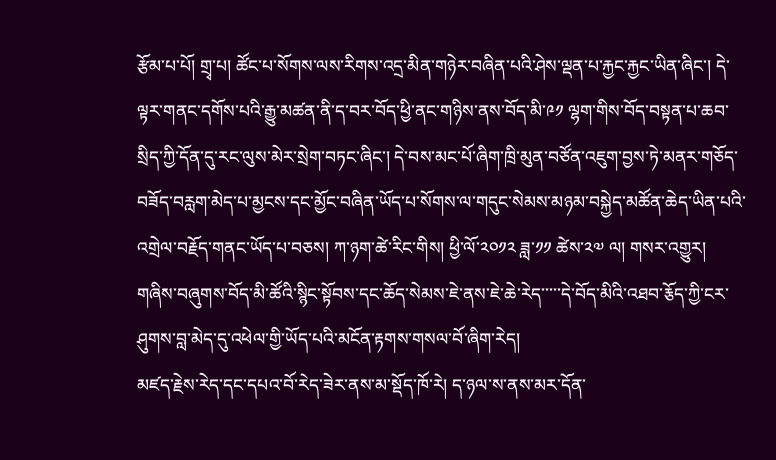རྩོམ་པ་པོ། གྲྭ་པ། ཚོང་པ་སོགས་ལས་རིགས་འདྲ་མིན་གཉེར་བཞིན་པའི་ཤེས་ལྡན་པ་རྐྱང་རྐྱང་ཡིན་ཞིང་། དེ་ལྟར་གནང་དགོས་པའི་རྒྱུ་མཚན་ནི་ད་བར་བོད་ཕྱི་ནང་གཉིས་ནས་བོད་མི་༩༡ ལྷག་གིས་བོད་བསྟན་པ་ཆབ་སྲིད་ཀྱི་དོན་དུ་རང་ལུས་མེར་སྲེག་བཏང་ཞིང་། དེ་བས་མང་པོ་ཞིག་ཁྲི་མུན་བཙོན་འཇུག་བྱས་ཏེ་མནར་གཅོད་བཟོད་བརླག་མེད་པ་མྱངས་དང་མྱོང་བཞིན་ཡོད་པ་སོགས་ལ་གདུང་སེམས་མཉམ་བསྐྱེད་མཚོན་ཆེད་ཡིན་པའི་འགྲེལ་བརྗོད་གནང་ཡོད་པ་བཅས། ཀ་ཉག་ཚེ་རིང་གིས། ཕྱི་ལོ་༢༠༡༢ ཟླ་༡༡ ཚེས་༢༧ ལ། གསར་འགྱུར།
གཞིས་བཞུགས་བོད་མི་ཚོའི་སྙིང་སྟོབས་དང་ཆོད་སེམས་ཇེ་ནས་ཇེ་ཆེ་རེད་་་་་དེ་བོད་མིའི་འཐབ་རྕོད་ཀྱི་ངར་ཤུགས་བླ་མེད་དུ་འཕེལ་གྱི་ཡོད་པའི་མངོན་རྟགས་གསལ་བོ་ཞིག་རེད།
མཛད་རྗེས་རེད་དང་དཔའ་བོ་རེད་ཟེར་ནས་མ་སྡོད་ཁོ་རེ། ད་ཉལ་ས་ནས་མར་དོན་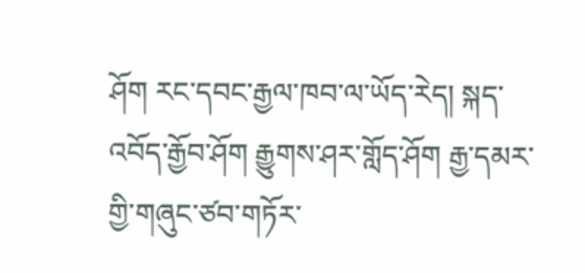ཤོག རང་དབང་རྒྱལ་ཁབ་ལ་ཡོད་རེད། སྐད་འབོད་རྒྱོབ་ཤོག རྒྱུགས་ཤར་གློད་ཤོག རྒྱ་དམར་གྱི་གཞུང་ཙབ་གཏོར་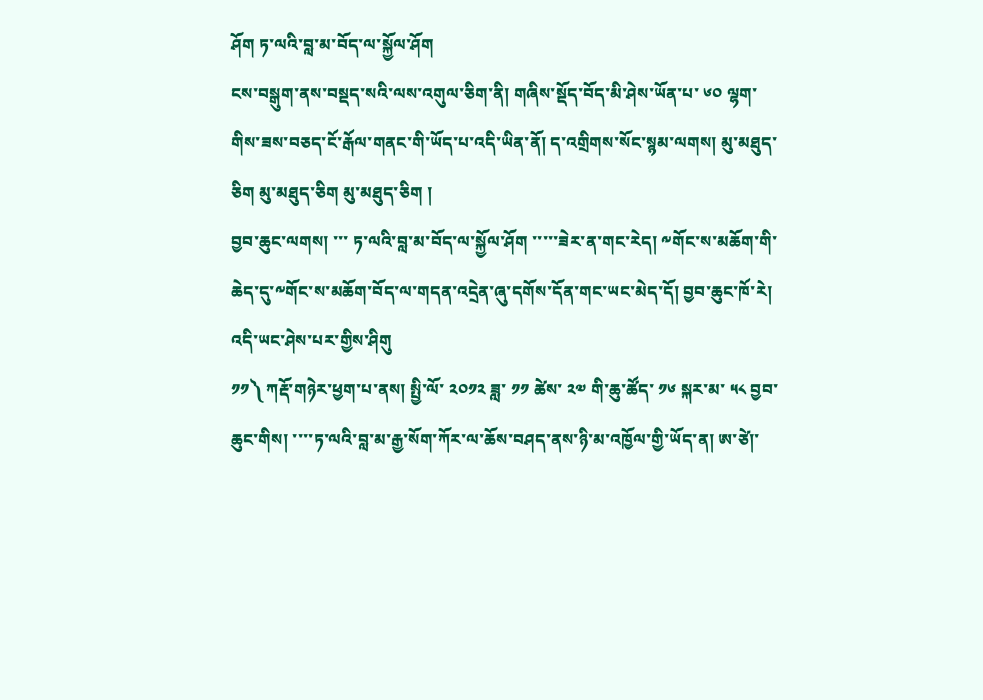ཤོག ཏ་ལའི་བླ་མ་བོད་ལ་སྐྱོལ་ཤོག
ངས་བསྒུག་ནས་བསྡད་སའི་ལས་འགུལ་ཅིག་ནི། གཞིས་སྡོད་བོད་མི་ཤེས་ཡོན་པ་ ༦༠ ལྷག་གིས་ཟས་བཅད་ངོ་རྒོལ་གནང་གི་ཡོད་པ་འདི་ཡིན་ནོ། ད་འགྲིགས་སོང་སྙམ་ལགས། མུ་མཐུད་ཅིག མུ་མཐུད་ཅིག མུ་མཐུད་ཅིག །
བྱབ་ཆུང་ལགས། ་་་ ཏ་ལའི་བླ་མ་བོད་ལ་སྐྱོལ་ཤོག ་་་་་ཟེར་ན་གང་རེད། ༸གོང་ས་མཆོག་གི་ཆེད་དུ་༸གོང་ས་མཆོག་བོད་ལ་གདན་འདྲེན་ཞུ་དགོས་དོན་གང་ཡང་མེད་དོ། བྱབ་ཆུང་ཁོ་རེ། འདི་ཡང་ཤེས་པར་གྱིས་ཤིགུ
༡༡༽ ཀརྡོ་གཉེར་ཕྱག་པ་ནས། སྤྱི་ལོ་ ༢༠༡༢ ཟླ་ ༡༡ ཚེས་ ༢༧ གི་ཆུ་ཚོད་ ༡༦ སྐར་མ་ ༥༨ བྱབ་ཆུང་གིས། ་་་་ཏ་ལའི་བླ་མ་རྒྱ་སོག་ཀོར་ལ་ཆོས་བཤད་ནས་ཉི་མ་འཁྱོལ་གྱི་ཡོད་ན། ཨ་ཙེ།་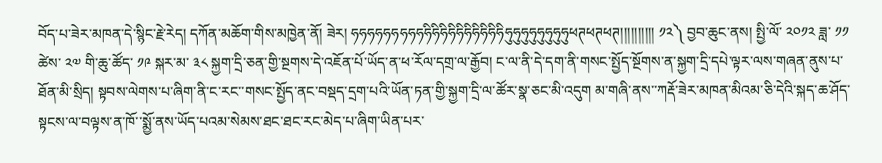བོད་པ་ཟེར་མཁན་དེ་སྙིང་རྗེ་རེད། དཀོན་མཆོག་གིས་མཁྱེན་ནོ། ཟེར། ཧཧཧཧཧཧཧཧཧཧིཧིཧིཧིཧིཧིཧིཧིཧིཧིཧུཧུཧུཧུཧུཧུཧུཧུཕཊཕཊཕཊ།།།།།།།།།། ༡༢༽ བྱབ་ཆུང་ནས། སྤྱི་ལོ་ ༢༠༡༢ ཟླ་ ༡༡ ཚེས་ ༢༧ གི་ཆུ་ཚོད་ ༡༩ སྐར་མ་ ༣༨ སྐྱག་དྲི་ཅན་གྱི་སྔགས་དེ་འཇོན་པོ་ཡོད་ན་ཕ་རོལ་དགྲ་ལ་རྒྱོབ། ང་ལ་ནི་དེ་དག་ནི་གསང་སྤྱོད་སྔོགས་ན་སྐྱག་དྲི་དཔེ་ལྟར་ལས་གཞན་ནུས་པ་ཐོན་མི་སྲིད། སྟབས་ལེགས་པ་ཞིག་ནི་ང་རང་་གསང་སྤྱོད་ནང་བསྡད་དྲག་པའི་ཡོན་ཏན་གྱི་སྐྱག་དྲི་ལ་ཚོར་སྣ་ཅང་མི་འདུག མ་གཞི་ནས་་ཀརྡོ་ཟེར་མཁན་མིའམ་ཅི་དེའི་སྐད་ཆ་ཤོད་སྟངས་ལ་བལྟས་ན་ཁོ་་སྨྱོ་ནས་ཡོད་པའམ་སེམས་ཐང་ཐང་རང་མེད་པ་ཞིག་ཡིན་པར་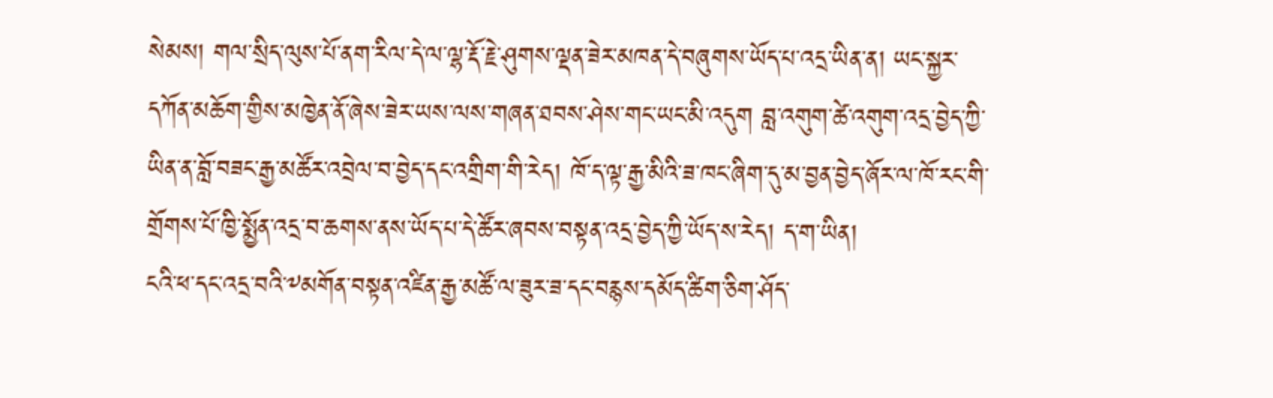སེམས། གལ་སྲིད་ལུས་པོ་ནག་རིལ་དེ་ལ་ལྷ་རྡོ་རྗེ་ཤུགས་ལྡན་ཟེར་མཁན་དེ་བཞུགས་ཡོད་པ་འདྲ་ཡིན་ན། ཡང་སྐྱར་དཀོན་མཆོག་གྱིས་མཁྱེན་ནོ་ཞེས་ཟེར་ཡས་ལས་གཞན་ཐབས་ཤེས་གང་ཡང་མི་འདུག བླ་འགུག་ཚེ་འགུག་འདྲ་བྱེད་ཀྱི་ཡིན་ན་བློ་བཟང་རྒྱ་མཚོར་འབྲེལ་བ་བྱེད་དང་འགྲིག་གི་རེད། ཁོ་ད་ལྟ་རྒྱ་མིའི་ཟ་ཁང་ཞིག་དུ་མ་བྱན་བྱེད་ཞོར་ལ་ཁོ་རང་གི་གྲོགས་པོ་ཁྱི་སྨྱོན་འདྲ་བ་ཆགས་ནས་ཡོད་པ་དེ་ཚོར་ཞབས་བསྟན་འདྲ་བྱེད་ཀྱི་ཡོད་ས་རེད། ད་ག་ཡིན།
ངའི་ཕ་དང་འདྲ་བའི་༸མགོན་བསྟན་འཛིན་རྒྱ་མཚོ་ལ་ཟུར་ཟ་དང་བརྙས་དམོད་ཚིག་ཅིག་ཤོད་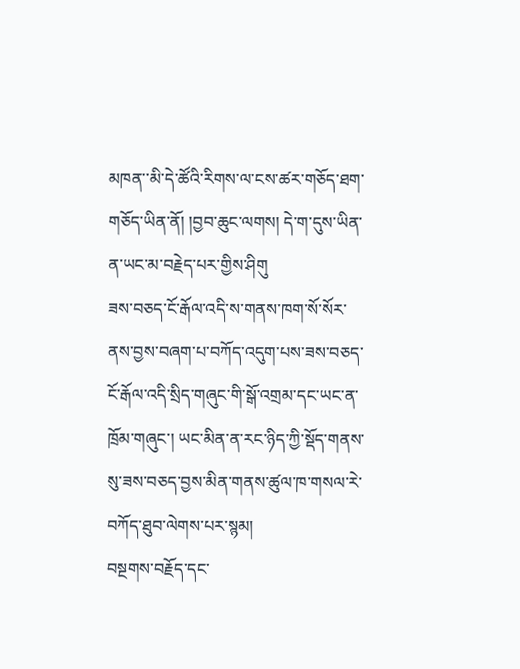མཁན་་མི་དེ་ཚོའི་རིགས་ལ་ངས་ཚར་གཅོད་ཐག་གཅོད་ཡིན་ནོ། །བྱབ་ཆུང་ལགས། དེ་ག་དུས་ཡིན་ན་ཡང་མ་བརྗེད་པར་གྱིས་ཤིགུ
ཟས་བཅད་ངོ་རྒོལ་འདི་ས་གནས་ཁག་སོ་སོར་ནས་བྱས་བཞག་པ་བཀོད་འདུག་པས་ཟས་བཅད་ངོ་རྒོལ་འདི་སྲིད་གཞུང་གི་སྒོ་འགྲམ་དང་ཡང་ན་ཁྲོམ་གཞུང་། ཡང་མིན་ན་རང་ཉིད་ཀྱི་སྡོད་གནས་སུ་ཟས་བཅད་བྱས་མིན་གནས་ཚུལ་ཁ་གསལ་རེ་བཀོད་ཐུབ་ལེགས་པར་སྙམ།
བསྔགས་བརྗོད་དང་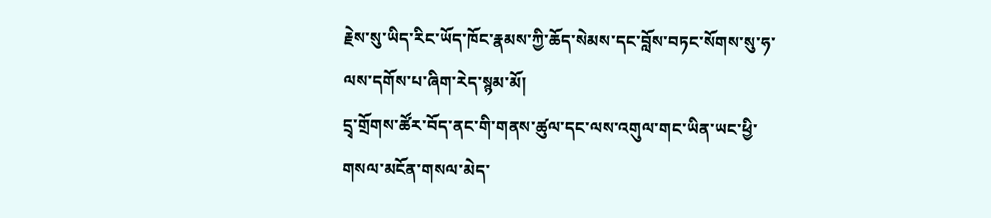རྗེས་སུ་ཡིད་རིང་ཡོད་ཁོང་རྣམས་ཀྱི་ཆོད་སེམས་དང་བློས་བཏང་སོགས་སུ་ཧ་ལས་དགོས་པ་ཞིག་རེད་སྙམ་མོ།
དྲྭ་གྲོགས་ཚོར་བོད་ནང་གི་གནས་ཚུལ་དང་ལས་འགུལ་གང་ཡིན་ཡང་ཕྱི་གསལ་མངོན་གསལ་མེད་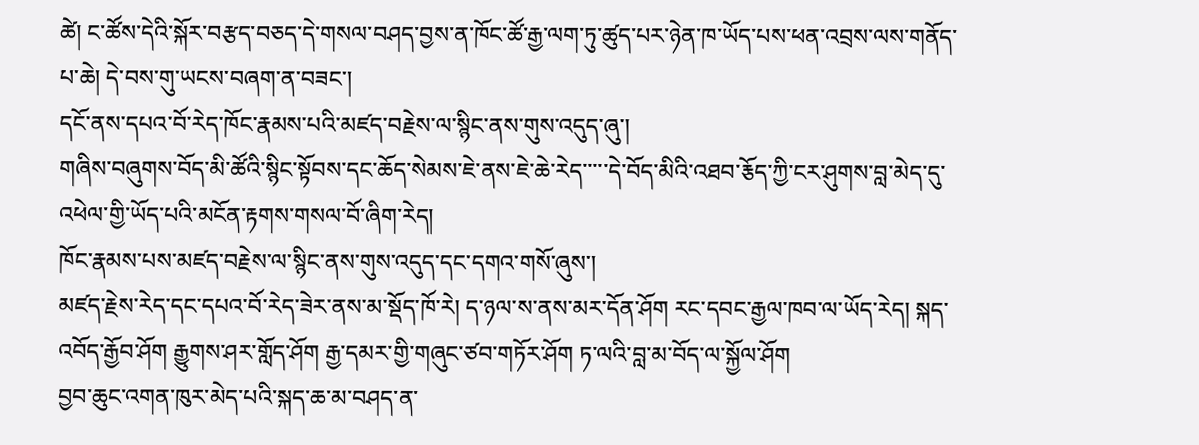ཚེ། ང་ཚོས་དེའི་སྐོར་བརྩད་བཅད་དེ་གསལ་བཤད་བྱས་ན་ཁོང་ཚོ་རྒྱ་ལག་ཏུ་ཚུད་པར་ཉེན་ཁ་ཡོད་པས་ཕན་འབྲས་ལས་གནོད་པ་ཆེ། དེ་བས་གུ་ཡངས་བཞག་ན་བཟང་།
དངོ་ནས་དཔའ་བོ་རེད་ཁོང་རྣམས་པའི་མཛད་བརྗེས་ལ་སྙིང་ནས་གུས་འདུད་ཞུ་།
གཞིས་བཞུགས་བོད་མི་ཚོའི་སྙིང་སྟོབས་དང་ཆོད་སེམས་ཇེ་ནས་ཇེ་ཆེ་རེད་་་་་དེ་བོད་མིའི་འཐབ་རྕོད་ཀྱི་ངར་ཤུགས་བླ་མེད་དུ་འཕེལ་གྱི་ཡོད་པའི་མངོན་རྟགས་གསལ་བོ་ཞིག་རེད།
ཁོང་རྣམས་པས་མཛད་བརྗེས་ལ་སྙིང་ནས་གུས་འདུད་དང་དགའ་གསོ་ཞུས་།
མཛད་རྗེས་རེད་དང་དཔའ་བོ་རེད་ཟེར་ནས་མ་སྡོད་ཁོ་རེ། ད་ཉལ་ས་ནས་མར་དོན་ཤོག རང་དབང་རྒྱལ་ཁབ་ལ་ཡོད་རེད། སྐད་འབོད་རྒྱོབ་ཤོག རྒྱུགས་ཤར་གློད་ཤོག རྒྱ་དམར་གྱི་གཞུང་ཙབ་གཏོར་ཤོག ཏ་ལའི་བླ་མ་བོད་ལ་སྐྱོལ་ཤོག
བྱབ་ཆུང་འགན་ཁུར་མེད་པའི་སྐད་ཆ་མ་བཤད་ན་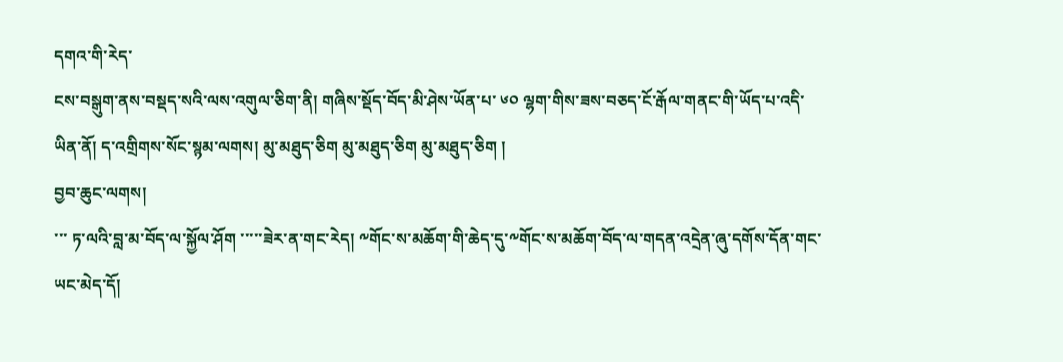དགའ་གི་རེད་
ངས་བསྒུག་ནས་བསྡད་སའི་ལས་འགུལ་ཅིག་ནི། གཞིས་སྡོད་བོད་མི་ཤེས་ཡོན་པ་ ༦༠ ལྷག་གིས་ཟས་བཅད་ངོ་རྒོལ་གནང་གི་ཡོད་པ་འདི་ཡིན་ནོ། ད་འགྲིགས་སོང་སྙམ་ལགས། མུ་མཐུད་ཅིག མུ་མཐུད་ཅིག མུ་མཐུད་ཅིག །
བྱབ་ཆུང་ལགས།
་་་ ཏ་ལའི་བླ་མ་བོད་ལ་སྐྱོལ་ཤོག ་་་་་ཟེར་ན་གང་རེད། ༸གོང་ས་མཆོག་གི་ཆེད་དུ་༸གོང་ས་མཆོག་བོད་ལ་གདན་འདྲེན་ཞུ་དགོས་དོན་གང་ཡང་མེད་དོ།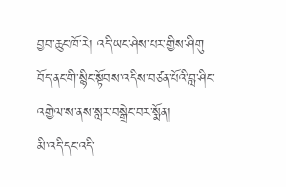བྱབ་ཆུང་ཁོ་རེ། འདི་ཡང་ཤེས་པར་གྱིས་ཤིགུ
བོད་ནང་གི་སྙིང་སྟོབས་འདིས་བཙན་པོའི་བླ་ཤིང་འགྱེལ་ས་ནས་སླར་བསྒྲེང་བར་སྨོན།
མི་འདི་དང་འདི་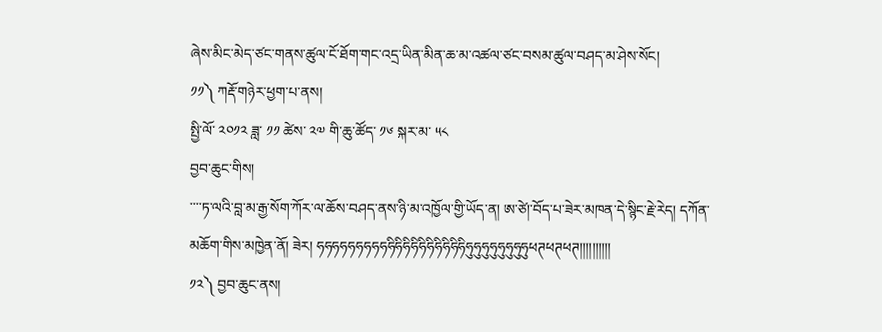ཞེས་མིང་མེད་ཙང་གནས་ཚུལ་ངོ་ཐོག་གང་འདྲ་ཡིན་མིན་ཆ་མ་འཚལ་ཙང་བསམ་ཚུལ་བཤད་མ་ཤེས་སོང།
༡༡༽ ཀརྡོ་གཉེར་ཕྱག་པ་ནས།
སྤྱི་ལོ་ ༢༠༡༢ ཟླ་ ༡༡ ཚེས་ ༢༧ གི་ཆུ་ཚོད་ ༡༦ སྐར་མ་ ༥༨
བྱབ་ཆུང་གིས།
་་་་ཏ་ལའི་བླ་མ་རྒྱ་སོག་ཀོར་ལ་ཆོས་བཤད་ནས་ཉི་མ་འཁྱོལ་གྱི་ཡོད་ན། ཨ་ཙེ།་བོད་པ་ཟེར་མཁན་དེ་སྙིང་རྗེ་རེད། དཀོན་མཆོག་གིས་མཁྱེན་ནོ། ཟེར། ཧཧཧཧཧཧཧཧཧཧིཧིཧིཧིཧིཧིཧིཧིཧིཧིཧུཧུཧུཧུཧུཧུཧུཧུཕཊཕཊཕཊ།།།།།།།།།།
༡༢༽ བྱབ་ཆུང་ནས།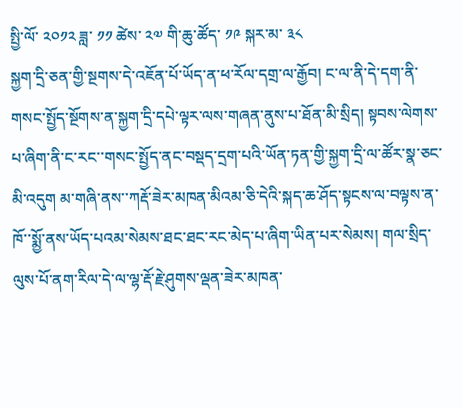སྤྱི་ལོ་ ༢༠༡༢ ཟླ་ ༡༡ ཚེས་ ༢༧ གི་ཆུ་ཚོད་ ༡༩ སྐར་མ་ ༣༨
སྐྱག་དྲི་ཅན་གྱི་སྔགས་དེ་འཇོན་པོ་ཡོད་ན་ཕ་རོལ་དགྲ་ལ་རྒྱོབ། ང་ལ་ནི་དེ་དག་ནི་གསང་སྤྱོད་སྔོགས་ན་སྐྱག་དྲི་དཔེ་ལྟར་ལས་གཞན་ནུས་པ་ཐོན་མི་སྲིད། སྟབས་ལེགས་པ་ཞིག་ནི་ང་རང་་གསང་སྤྱོད་ནང་བསྡད་དྲག་པའི་ཡོན་ཏན་གྱི་སྐྱག་དྲི་ལ་ཚོར་སྣ་ཅང་མི་འདུག མ་གཞི་ནས་་ཀརྡོ་ཟེར་མཁན་མིའམ་ཅི་དེའི་སྐད་ཆ་ཤོད་སྟངས་ལ་བལྟས་ན་ཁོ་་སྨྱོ་ནས་ཡོད་པའམ་སེམས་ཐང་ཐང་རང་མེད་པ་ཞིག་ཡིན་པར་སེམས། གལ་སྲིད་ལུས་པོ་ནག་རིལ་དེ་ལ་ལྷ་རྡོ་རྗེ་ཤུགས་ལྡན་ཟེར་མཁན་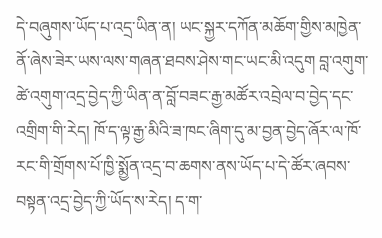དེ་བཞུགས་ཡོད་པ་འདྲ་ཡིན་ན། ཡང་སྐྱར་དཀོན་མཆོག་གྱིས་མཁྱེན་ནོ་ཞེས་ཟེར་ཡས་ལས་གཞན་ཐབས་ཤེས་གང་ཡང་མི་འདུག བླ་འགུག་ཚེ་འགུག་འདྲ་བྱེད་ཀྱི་ཡིན་ན་བློ་བཟང་རྒྱ་མཚོར་འབྲེལ་བ་བྱེད་དང་འགྲིག་གི་རེད། ཁོ་ད་ལྟ་རྒྱ་མིའི་ཟ་ཁང་ཞིག་དུ་མ་བྱན་བྱེད་ཞོར་ལ་ཁོ་རང་གི་གྲོགས་པོ་ཁྱི་སྨྱོན་འདྲ་བ་ཆགས་ནས་ཡོད་པ་དེ་ཚོར་ཞབས་བསྟན་འདྲ་བྱེད་ཀྱི་ཡོད་ས་རེད། ད་ག་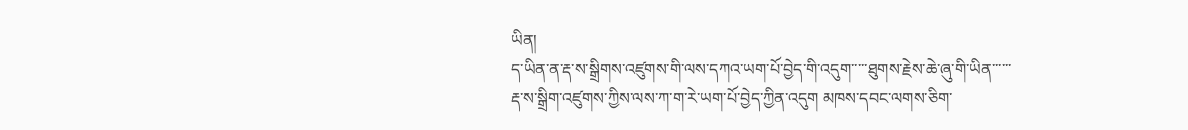ཡིན།
ད་ཡིན་ན་རྡ་ས་སྒྲིགས་འཛུགས་གི་ལས་དཀའ་ཡག་པོ་བྱེད་གི་འདུག་་་་་ཐུགས་རྗེས་ཆེ་ཞུ་གི་ཡིན་་་་་་
རྡ་ས་སྒྲིག་འཛུགས་ཀྱིས་ལས་ཀ་ག་རེ་ཡག་པོ་བྱེད་ཀྱིན་འདུག མཁས་དབང་ལགས་ཅིག་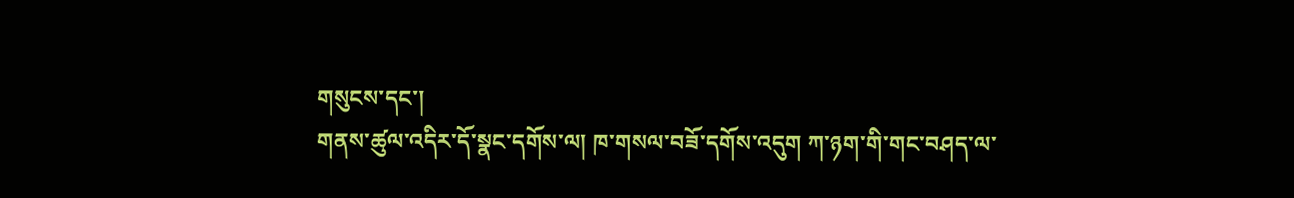གསུངས་དང་།
གནས་ཚུལ་འདིར་དོ་སྣང་དགོས་ལ། ཁ་གསལ་བཟོ་དགོས་འདུག ཀ་ཉག་གི་གང་བཤད་ལ་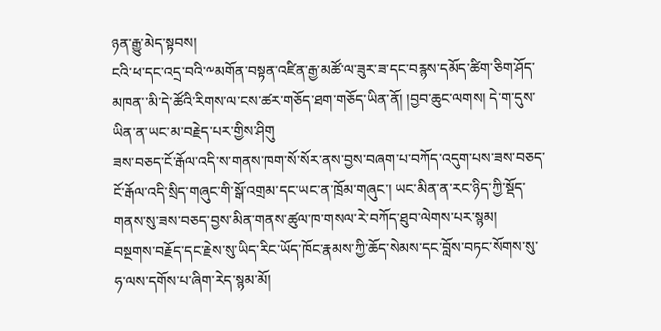ཉན་རྒྱུ་མེད་སྟབས།
ངའི་ཕ་དང་འདྲ་བའི་༸མགོན་བསྟན་འཛིན་རྒྱ་མཚོ་ལ་ཟུར་ཟ་དང་བརྙས་དམོད་ཚིག་ཅིག་ཤོད་མཁན་་མི་དེ་ཚོའི་རིགས་ལ་ངས་ཚར་གཅོད་ཐག་གཅོད་ཡིན་ནོ། །བྱབ་ཆུང་ལགས། དེ་ག་དུས་ཡིན་ན་ཡང་མ་བརྗེད་པར་གྱིས་ཤིགུ
ཟས་བཅད་ངོ་རྒོལ་འདི་ས་གནས་ཁག་སོ་སོར་ནས་བྱས་བཞག་པ་བཀོད་འདུག་པས་ཟས་བཅད་ངོ་རྒོལ་འདི་སྲིད་གཞུང་གི་སྒོ་འགྲམ་དང་ཡང་ན་ཁྲོམ་གཞུང་། ཡང་མིན་ན་རང་ཉིད་ཀྱི་སྡོད་གནས་སུ་ཟས་བཅད་བྱས་མིན་གནས་ཚུལ་ཁ་གསལ་རེ་བཀོད་ཐུབ་ལེགས་པར་སྙམ།
བསྔགས་བརྗོད་དང་རྗེས་སུ་ཡིད་རིང་ཡོད་ཁོང་རྣམས་ཀྱི་ཆོད་སེམས་དང་བློས་བཏང་སོགས་སུ་ཧ་ལས་དགོས་པ་ཞིག་རེད་སྙམ་མོ།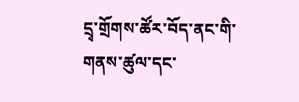དྲྭ་གྲོགས་ཚོར་བོད་ནང་གི་གནས་ཚུལ་དང་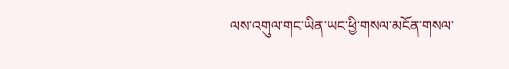ལས་འགུལ་གང་ཡིན་ཡང་ཕྱི་གསལ་མངོན་གསལ་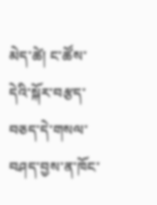མེད་ཚེ། ང་ཚོས་དེའི་སྐོར་བརྩད་བཅད་དེ་གསལ་བཤད་བྱས་ན་ཁོང་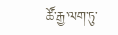ཚོ་རྒྱ་ལག་ཏུ་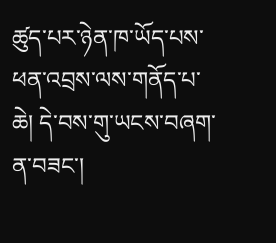ཚུད་པར་ཉེན་ཁ་ཡོད་པས་ཕན་འབྲས་ལས་གནོད་པ་ཆེ། དེ་བས་གུ་ཡངས་བཞག་ན་བཟང་།